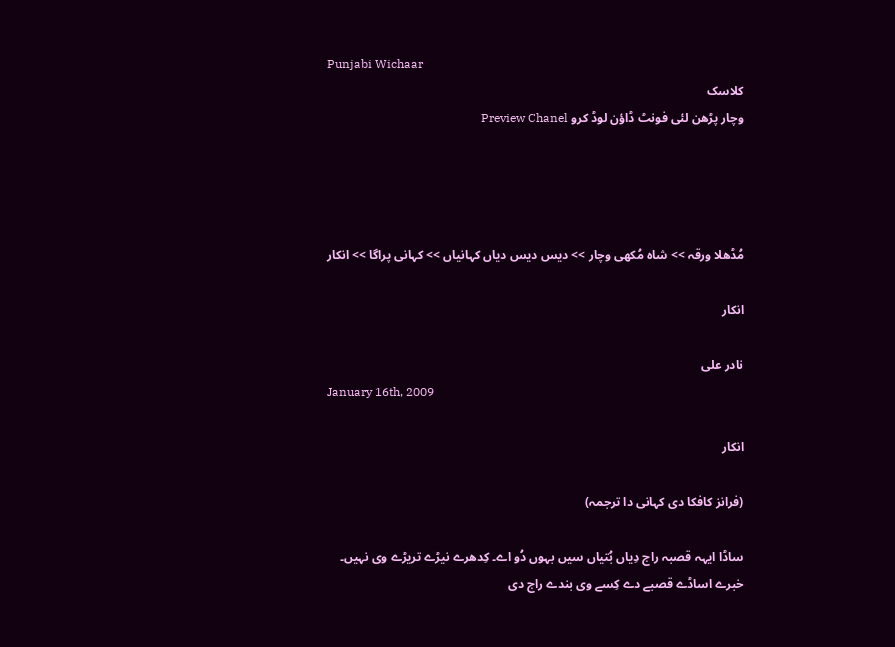Punjabi Wichaar
کلاسک
وچار پڑھن لئی فونٹ ڈاؤن لوڈ کرو Preview Chanel




مُڈھلا ورقہ >> شاہ مُکھی وچار >> دیس دیس دیاں کہانیاں >> کہانی پراگا >> انکار

انکار

نادر علی
January 16th, 2009

انکار

(فرانز کافکا دی کہانی دا ترجمہ)

ساڈا ایہہ قصبہ راج دِیاں بُتیاں سیں بہوں دُو اے۔ کِدھرے نیڑے تریڑے وی نہیں۔ خبرے اساڈے قصبے دے کِسے وی بندے راج دی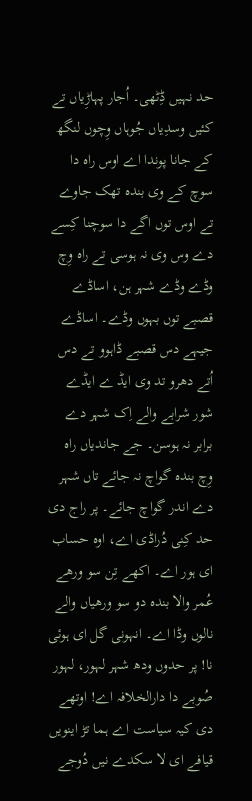حد نہیں ڈِٹھی۔ اُجار پہاڑِیاں تے کئیں وسدِیاں جُوہاں وِچوں لنگھ کے جانا پوندا اے اوس راہ دا سوچ کے وی بندہ تھک جاوے تے اوس توں اگے دا سوچنا کِسے دے وس وی نہ ہوسی تے راہ وِچ وڈے وڈے شہر ہن، اساڈے قصبے توں بہوں وڈے۔ اساڈے جیہے دس قصبے ڈاہوو تے دس اُتے دھرو تد وی ایڈ ے ایڈے شور شرابے والے اِک شہر دے برابر نہ ہوسن۔ جے جاندیاں راہ وِچ بندہ گواچ نہ جائے تاں شہر دے اندر گواچ جائے۔ پر راج دی حد کِنی دُراڈی اے، اوہ حساب ای ہور اے۔ اکھے تِن سو ورھے عُمر والا بندہ دو سو ورھیاں والے نالوں وڈا اے۔ انہونی گل ای ہوئی نا! پر حدوں ودھ شہر لہور، لہور صُوبے دا دارالخلافہ اے! اوتھے دی کیہ سیاست اے ہما تڑ اینویں قیافے ای لا سکدے نیں دُوجے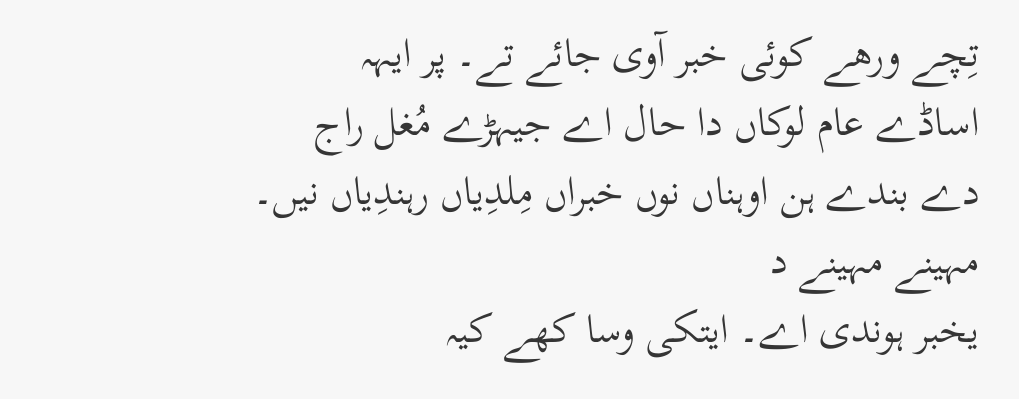تِچے ورھے کوئی خبر آوی جائے تے۔ پر ایہہ اساڈے عام لوکاں دا حال اے جیہڑے مُغل راج دے بندے ہن اوہناں نوں خبراں مِلدِیاں رہندِیاں نیں۔ مہینے مہینے د
یخبر ہوندی اے۔ ایتکی وسا کھے کیہ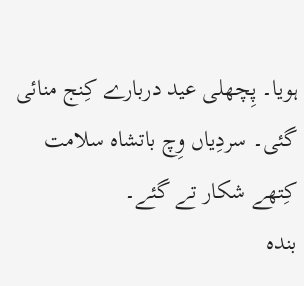ہویا۔ پِچھلی عید دربارے کِنج منائی گئی۔ سردِیاں وِچ باتشاہ سلامت کِتھے شکار تے گئے۔
بندہ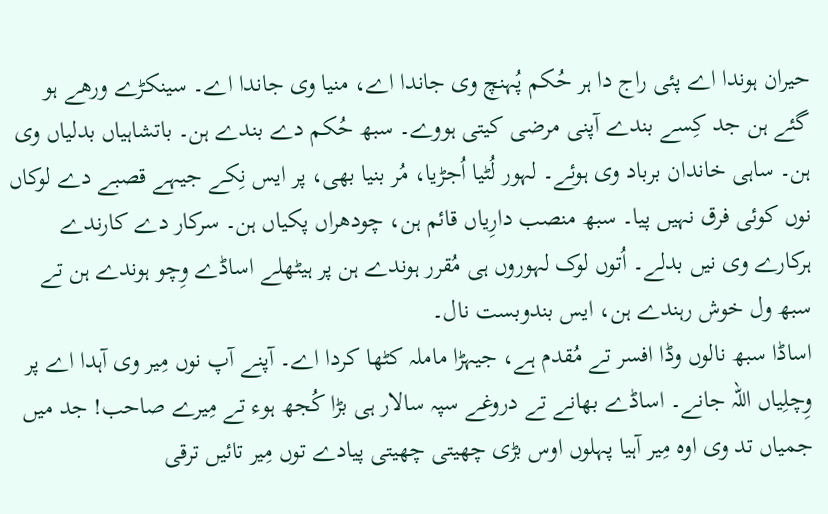حیران ہوندا اے پئی راج دا ہر حُکم پُہنچ وی جاندا اے، منیا وی جاندا اے۔ سینکڑے ورھے ہو گئے ہن جد کِسے بندے آپنی مرضی کیتی ہووے۔ سبھ حُکم دے بندے ہن۔ باتشاہیاں بدلیاں وی ہن۔ ساہی خاندان برباد وی ہوئے۔ لہور لُٹیا اُجڑیا، مُر بنیا بھی، پر ایس نِکے جیہے قصبے دے لوکاں نوں کوئی فرق نہیں پیا۔ سبھ منصب دارِیاں قائم ہن، چودھراں پکیاں ہن۔ سرکار دے کارندے ہرکارے وی نیں بدلے۔ اُتوں لوک لہوروں ہی مُقرر ہوندے ہن پر ہیٹھلے اساڈے وِچو ہوندے ہن تے سبھ ول خوش رہندے ہن، ایس بندوبست نال۔
اساڈا سبھ نالوں وڈا افسر تے مُقدم ہے، جیہڑا ماملہ کٹھا کردا اے۔ آپنے آپ نوں مِیر وی آہدا اے پر وِچلِیاں اللہ جانے۔ اساڈے بھانے تے دروغے سپہ سالار ہی بڑا کُجھ ہوء تے مِیرے صاحب! جد میں جمیاں تد وی اوہ مِیر آہیا پہلوں اوس بڑی چھیتی چھیتی پیادے توں مِیر تائیں ترقی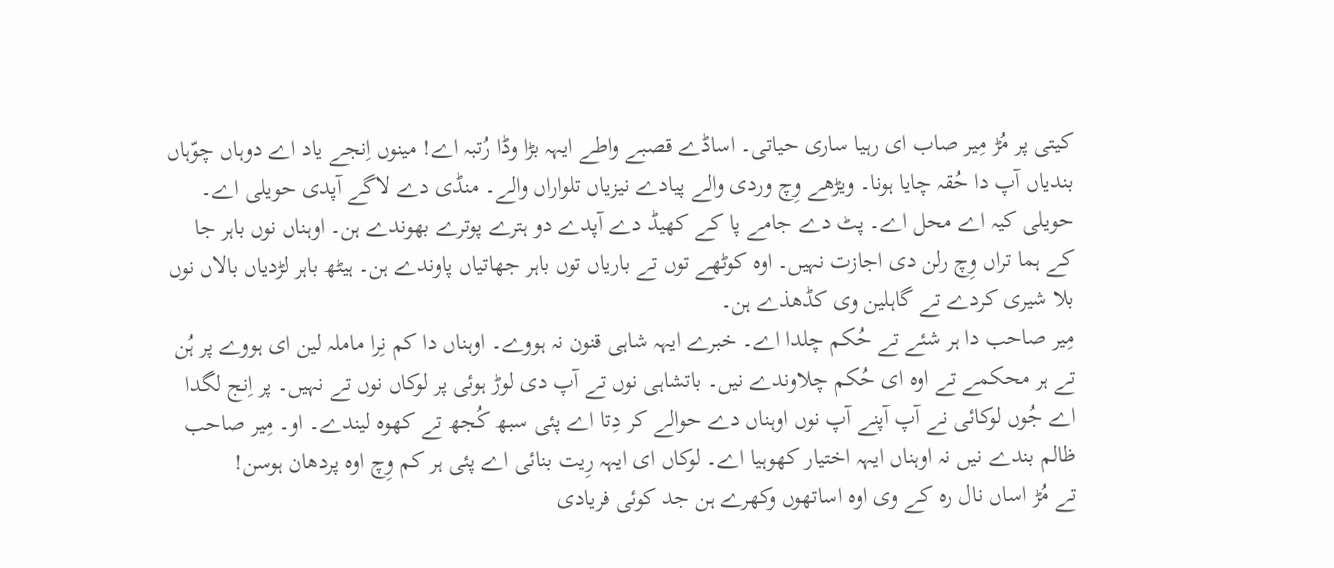کیتی پر مُڑ مِیر صاب ای رہیا ساری حیاتی۔ اساڈے قصبے واطے ایہہ بڑا وڈا رُتبہ اے! مینوں اِنجے یاد اے دوہاں چوّہاں بندیاں آپ دا حُقہ چایا ہونا۔ ویڑھے وِچ وردی والے پیادے نیزیاں تلواراں والے۔ منڈی دے لاگے آپدی حویلی اے۔ حویلی کیہ اے محل اے۔ پٹ دے جامے پا کے کھیڈ دے آپدے دو ہترے پوترے بھوندے ہن۔ اوہناں نوں باہر جا کے ہما تراں وِچ رلن دی اجازت نہیں۔ اوہ کوٹھے توں تے باریاں توں باہر جھاتیاں پاوندے ہن۔ ہیٹھ باہر لڑدیاں بالاں نوں بلا شیری کردے تے گاہلین وی کڈھذے ہن۔
مِیر صاحب دا ہر شئے تے حُکم چلدا اے۔ خبرے ایہہ شاہی قنون نہ ہووے۔ اوہناں دا کم نِرا ماملہ لین ای ہووے پر ہُن تے ہر محکمے تے اوہ ای حُکم چلاوندے نیں۔ باتشاہی نوں تے آپ دی لوڑ ہوئی پر لوکاں نوں تے نہیں۔ پر اِنج لگدا اے جُوں لوکائی نے آپ آپنے آپ نوں اوہناں دے حوالے کر دِتا اے پئی سبھ کُجھ تے کھوہ لیندے۔ او۔ مِیر صاحب ظالم بندے نیں نہ اوہناں ایہہ اختیار کھوہیا اے۔ لوکاں ای ایہہ رِیت بنائی اے پئی ہر کم وِچ اوہ پردھان ہوسن!
تے مُڑ اساں نال رہ کے وی اوہ اساتھوں وکھرے ہن جد کوئی فریادی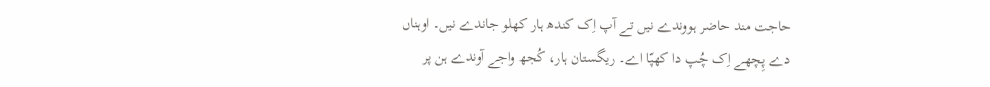حاجت مند حاضر ہووندے نیں تے آپ اِک کندھ ہار کھلو جاندے نیں۔ اوہناں دے پِچھے اِک چُپ دا کھپّا اے۔ ریگستان ہار، کُجھ واجے آوندے ہن پر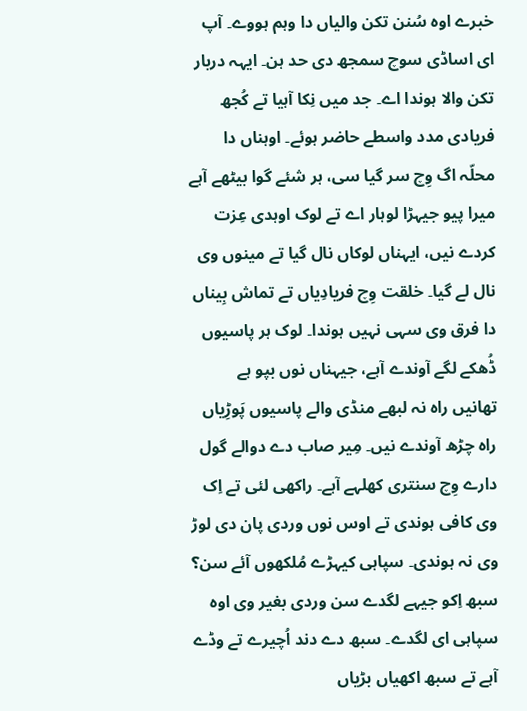خبرے اوہ سُنن تکن والیاں دا وہم ہووے۔ آپ ای اساڈی سوچ سمجھ دی حد ہن۔ ایہہ دربار تکن والا ہوندا اے۔ جد میں نِکا آہیا تے کُجھ فریادی مدد واسطے حاضر ہوئے۔ اوہناں دا محلّہ اگ وِچ سر گیا سی، ہر شئے گوا بیٹھے آہے میرا پیو جیہڑا لوہار اے تے لوک اوہدی عِزت کردے نیں، ایہناں لوکاں نال گیا تے مینوں وی نال لے گیا۔ خلقت وِچ فریادِیاں تے تماش بِیناں دا فرق وی سہی نہیں ہوندا۔ لوک ہر پاسیوں ڈُھکے لگے آوندے آہے، جیہناں نوں بپو ہے تھانیں راہ نہ لبھے منڈی والے پاسیوں پَوڑِیاں راہ چڑھ آوندے نیں۔ مِیر صاب دے دوالے گول دارے وِچ سنتری کھلہے آہے۔ راکھی لئی تے اِک وی کافی ہوندی تے اوس نوں وردی پان دی لوڑ وی نہ ہوندی۔ سپاہی کیہڑے مُلکھوں آئے سن؟ سبھ اِکو جیہے لگدے سن وردی بغیر وی اوہ سپاہی ای لگدے۔ سبھ دے دند اُچیرے تے وڈے آہے تے سبھ اکھیاں بڑیاں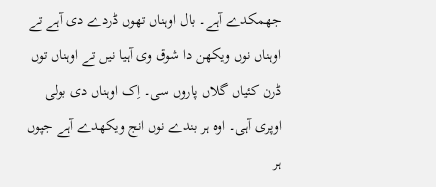جھمکدے آہے۔ بال اوہناں تھوں ڈردے دی آہے تے اوہناں نوں ویکھن دا شوق وی آہیا نیں تے اوہناں توں ڈرن کئیاں گلاں پاروں سی۔ اِک اوہناں دی بولی اوپری آہی۔ اوہ ہر بندے نوں انج ویکھدے آہے جپوں ہر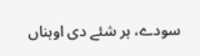سودے، ہر شئے دی اوہناں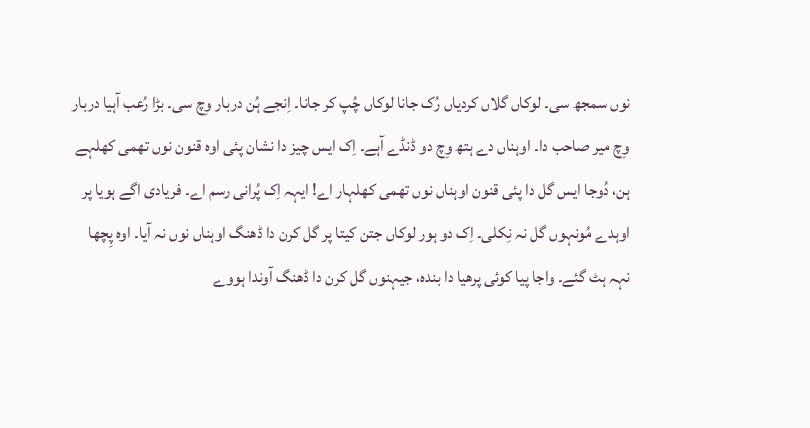نوں سمجھ سی۔ لوکاں گلاں کردیاں رُک جانا لوکاں چُپ کر جانا۔ اِنجے ہُن دربار وِچ سی۔ بڑا رُعب آہیا دربار وِچ میر صاحب دا۔ اوہناں دے ہتھ وِچ دو ڈنڈے آہے۔ اِک ایس چیز دا نشان پئی اوہ قنون نوں تھمی کھلہے ہن، دُوجا ایس گل دا پئی قنون اوہناں نوں تھمی کھلہار اے! ایہہ اِک پُرانی رسم اے۔ فریادی اگے ہویا پر اوہدے مُونہوں گل نہ نِکلی۔ اِک دو ہور لوکاں جتن کیتا پر گل کرن دا ڈھنگ اوہناں نوں نہ آیا۔ اوہ پِچھا نہہ ہٹ گئے۔ واجا پیا کوئی پرھیا دا بندہ، جیہنوں گل کرن دا ڈھنگ آوندا ہووے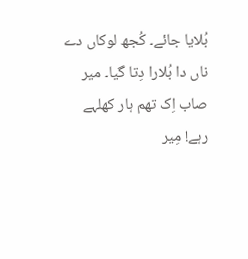بُلایا جائے۔ کُجھ لوکاں دے ناں دا بُلارا دِتا گیا۔ میر صاب اِک تھم ہار کھلہے رہے! مِیر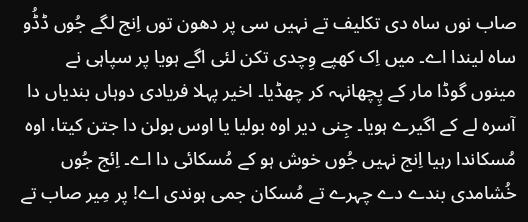صاب نوں ساہ دی تکلیف تے نہیں سی پر دھون توں اِنج لگے جُوں ڈڈُو ساہ لیندا اے۔ میں اِک کھپے وِچدی تکن لئی اگے ہویا پر سپاہی نے مینوں گوڈا مار کے پِچھانہہ کر چھڈیا۔ اخیر پہلا فریادی دوہاں بندیاں دا آسرہ لے کے اگیرے ہویا۔ جِنی دیر اوہ بولیا یا اوس بولن دا جتن کیتا، اوہ مُسکاندا رہیا اِنج نہیں جُوں خوش ہو کے مُسکائی دا اے۔ اِئج جُوں خُشامدی بندے دے چہرے تے مُسکان جمی ہوندی اے! پر مِیر صاب تے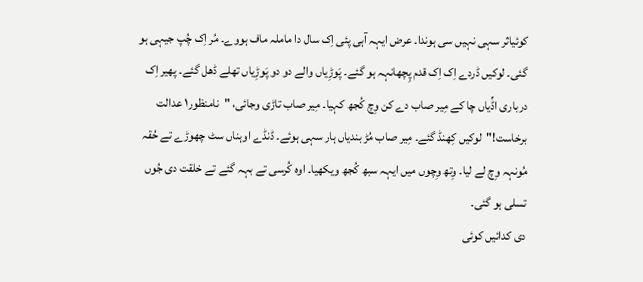کوئیاثر سہی نہیں سی ہوندا۔ عرض ایہہ آہی پئی اِک سال دا ماملہ ماف ہووے۔ مُر اِک چُپ جیہی ہو گئی۔ لوکیں ڈردے اِک اِک قدم پِچھانہہ ہو گئے۔ پَوڑِیاں والے دو دو پَوڑِیاں تھلے ڈھل گئے۔ پھیر اِک درباری اڈِّیاں چا کے مِیر صاب دے کن وِچ کُجھ کہیا۔ مِیر صاب تاڑی وجائی، "نامنظور١ عدالت برخاست!"لوکیں کِھنڈ گئے۔ مِیر صاب مُڑ بندیاں ہار سہی ہوئے۔ ڈنڈے اوہناں سٹ چھوڑے تے حُقہ مُونہہ وِچ لے لیا۔ وِتھ وِچوں میں ایہہ سبھ کُجھ ویکھیا۔ اوہ کُرسی تے بہہ گئے تے خلقت دی جُوں تسلی ہو گئی۔
دی کدائیں کوئی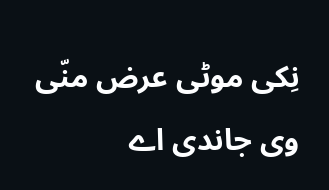نِکی موٹی عرض منّی وی جاندی اے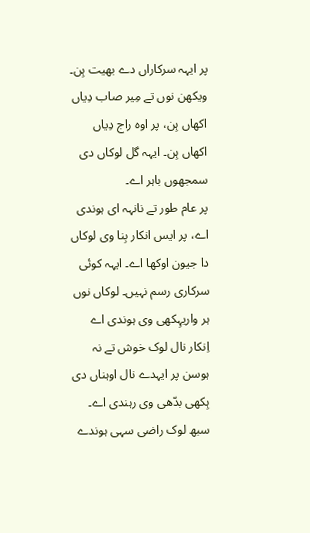پر ایہہ سرکاراں دے بھیت ہِن۔ ویکھن نوں تے مِیر صاب دِیاں اکھاں ہِن، پر اوہ راج دِیاں اکھاں ہِن۔ ایہہ گل لوکاں دی سمجھوں باہر اے۔
پر عام طور تے نانہہ ای ہوندی اے، پر ایس انکار بِنا وی لوکاں دا جیون اوکھا اے۔ ایہہ کوئی سرکاری رسم نہیں۔ لوکاں نوں ہر واریہِکھی وی ہوندی اے اِنکار نال لوک خوش تے نہ ہوسن پر ایہدے نال اوہناں دی ہِکھی بدّھی وی رہندی اے۔ سبھ لوک راضی سہی ہوندے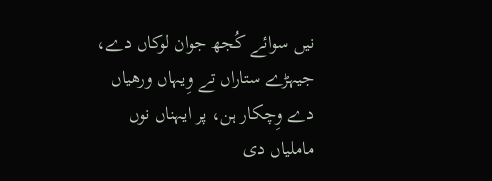نیں سوائے کُجھ جوان لوکاں دے، جیہڑے ستاراں تے وِیہاں ورھیاں دے وِچکار ہن، پر ایہناں نوں ماملیاں دی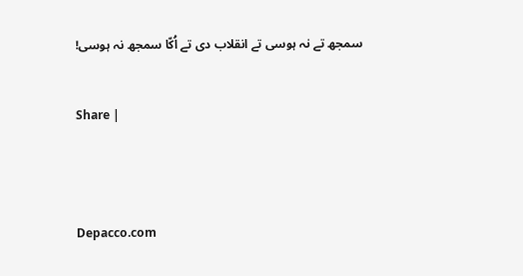سمجھ تے نہ ہوسی تے انقلاب دی تے اُکّا سمجھ نہ ہوسی!


Share |




Depacco.com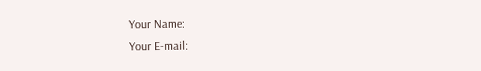Your Name:
Your E-mail: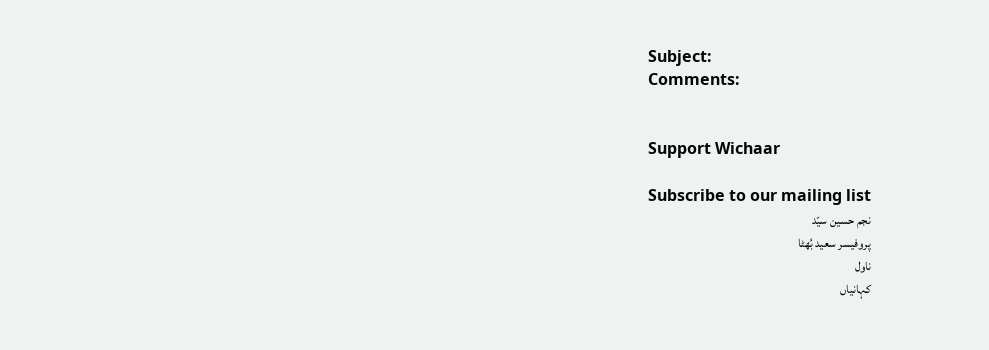Subject:
Comments:


Support Wichaar

Subscribe to our mailing list
نجم حسین سیّد
پروفیسر سعید بُھٹا
ناول
کہانیاں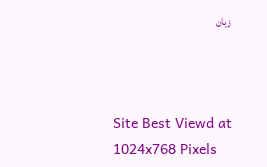زبان



Site Best Viewd at 1024x768 Pixels